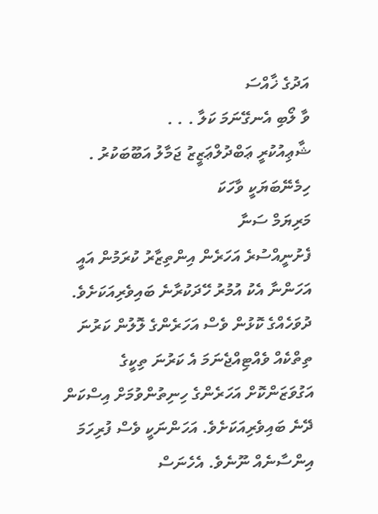އަދުގެ ޚާއްސަ
ވާ ލޯބި އެނގޭނަމަ ކަލާ . . .
ޝާޢިއުކުރީ ޢަބްދުލްޢަޒީޒު ޖަމާލު އަބޫބަކުރު . ހިމެނޭބަޔަކީ ވާހަކަ
މަރިޔަމް ސަނާ
ފެށުނީއްސުރެ އަހަރެން އިންތިޒާރު ކުރަމުން އައީ އަހަންނާ އެކު އުމުރު ހޭދަކުރާނެ ބައިވެރިއަކަށެވެ. ދުވަހެއްގެ ކޮޅުން ވެސް އަހަރެންގެ ލޮލުން ކަރުނަ ތިތްކެއް ވެއްޓިއްޖެނަމަ އެ ކަރުނަ ތިކީގެ އަގުވަޒަންކޮށް އަހަރެންގެ ހިނިތުންވުމަށް އިސްކަން ދޭނެ ބައިވެރިއަކަށެވެ. އަހަންނަކީ ވެސް ފުރިހަމަ އިންސާނެއް ނޫނެވެ. އެހެނަސް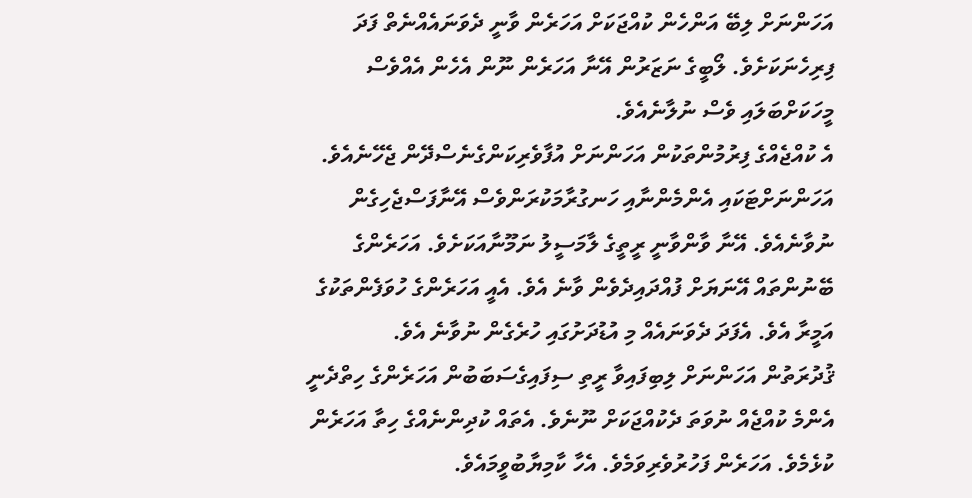އަހަންނަށް ލިބޭ އަންހެން ކުއްޖަކަށް އަހަރެން ވާނީ ދެވަނައެއްނެތް ފަދަ ފިރިހެނަކަށެވެ. ލޯބީގެ ނަޒަރުން އޭނާ އަހަރެން ނޫން އެހެން އެއްވެސް މީހަކަށްބަލައި ވެސް ނުލާނެއެވެ.
އެ ކުއްޖެއްގެ ފިރުމުންތަކުން އަހަންނަށް އުފާވެރިކަންގެނެސްދޭން ޖެހޭނެއެވެ. އަހަންނަށްޓަކައި އެންމެންނާއި ހަނގުރާމަކުރަންވެސް އޭނާފަސްޖެހިގެން ނުވާނެއެވެ. އޭނާ ވާންވާނީ ރީތީގެ ލާމަސީލު ނަމޫނާއަކަށެވެ. އަހަރެންގެ ބޭނުންތައް އޭނަޔަށް ފުއްދައިދެވެން ވާނެ އެވެ. އެއީ އަހަރެންގެ ހުވަފެންތަކުގެ އަމީރާ އެވެ. އެފަދަ ދެވަނައެއް މި އުޑުދަށުގައި ހުރެގެން ނުވާނެ އެވެ.
ޤުދުރަތުން އަހަންނަށް ލިބިފައިވާ ރީތި ސިފައިގެސަބަބުން އަހަރެންގެ ހިތްދެނީ އެންމެ ކުއްޖެއް ނުވަތަ ދެކުއްޖަކަށް ނޫނެވެ. އެތައް ކުދިންނެއްގެ ހިތާ އަހަރެން ކުޅެމެވެ. އަހަރެން ފަހުރުވެރިވަމެވެ. އެހާ ކާމިޔާބުވީމައެވެ.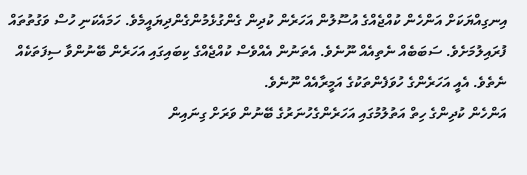އިނގިއްޔަކަށް އަންހެން ކުއްޖެއްގެ އުސޫލުން އަހަރެން ކުދިން ގެންގުޅެމުންގެންދިޔައީމެވެ. ހަމައެކަނި ހުސް ވަގުތުތައް ފުރައިލުމަށެވެ. ސަބަބެއް ނެތިއެއް ނޫނެވެ. އެތަނުން އެއްވެސް ކުއްޖެއްގެ ކިބައިގައި އަހަރެން ބޭނުންވާ ސިފަތަކެއް ނެތެވެ. އެއީ އަހަރެންގެ ހުވަފެންތަކުގެ އަމީރާއެއް ނޫނެވެ.
އަންހެން ކުދިންގެ ހިތް އަތުލުމުގައި އަހަރެންގެހުނަރުގެ ބޭނުން ވަރަށް ގިނައިން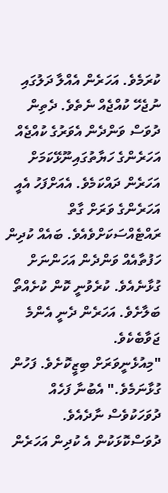ކުރަމެވެ. އަހަރެން އެއްލާ ދަލުގައި ނުޖެހޭ ކުއްޖެއް ނެތެވެ. ދެތިން ދުވަސް ވަންދެން އެވަރުގެ ކުއްޖެއް އަހަރެންގެ ހަޔާތުގައިނޫޅޭކަމަށް އަހަރެން ދައްކަމެވެ. އެއަށްފަހު އެއީ އަހަރެންގެ ވަރަށް ގާތް ރައްޓެއްސަކަށްވެއެވެ. ބައެއް ކުދިން ހަފުތާއެއް ވަންދެން އަހަންނަށް ގުޅާނެއެވެ. ކުރެވުނީ ކޮން ކުށެއްތޯ ބަލާށެވެ. އަހަރެން ދެނީ އެންމެ ޖަވާބެކެވެ.
"މިއުޅެނީވަރަށް ބިޒީކޮށެވެ. ފަހުން ގުޅާނަމެވެ." އެބުނާ ފަހެއް ދުވަހަކުވެސް ނާދެއެވެ. ދުވަސްކޮޅަކުން އެ ކުދިން އަހަރެން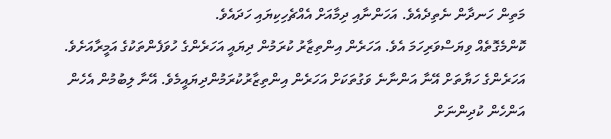މަތިން ހަނދާން ނެތިދެއެވެ. އަހަންނާއި ދިމާއަށް އެއްޗެހިކިޔައި ހަދައެވެ.
ކޮންމެގޮތެއް ވިޔަސްވަރިހަމަ އެވެ. އަހަރެން އިންތިޒާރު ކުރަމުން ދިޔައީ އަހަރެންގެ ހުވަފެންތަކުގެ އަމީރާއަށެވެ. އަހަރެންގެ ހަޔާތަށް އޭނާ އަންނާނެ ވަގުތަކަށް އަހަރެން އިންތިޒާރުކުރަމުންދިޔައީމެވެ. އޭނާ ލިބުމުން އެހެން އަންހެން ކުދިންނަށް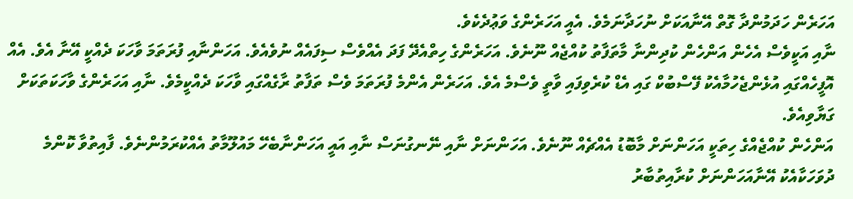އަހަރެން ހަދަމުންދާ ގޮތް އޭނާއަކަށް ނުހަދާނަމެވެ. އެއީ އަހަރެންގެ ވަޢުދެކެވެ.
ނާއި އަކީވެސް އެހެން އަންހެން ކުދިންނާ މާތަފާތު ކުއްޖެއް ނޫނެވެ. އަހަރެންގެ ހިތްއެދޭ ފަދަ އެއްވެސް ސިފައެއް ނުވެއެވެ. އަހަންނާއި ފުރަތަމަ ވާހަކަ ދެއްކީ އޭނާ އެވެ. އެއް އޮފީހެއްގައި އުޅެންޖެހުމާއެކު ފޭސްބުކް ގައި އެޑް ކުރެވިފައި ވާތީ ވެސްމެ އެވެ. އަހަރެން އެންމެ ފުރަތަމަ ވެސް ތަފާތު ރާގެއްގައި ވާހަކަ ދެއްކީމެވެ. ނާއި އަހަރެންގެ ވާހަކަތަކަށް ގަޔާވިއެވެ.
އަންހެން ކުއްޖެއްގެ ހިތަކީ އަހަންނަށް މާބޮޑު އެއްޗެއް ނޫނެވެ. އަހަންނަށް ނާއި ނޭނގުނަސް ނާއި އައީ އަހަންނާބެހޭ މައުލޫމާތު އެއްކުރަމުންނެވެ. ފާއިތުވާ ކޮންމެ ދުވަހަކާއެކު އޭނާއަހަންނަށް ކުރާއިތުބާރު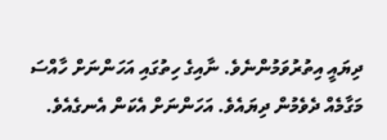ދިޔައީ އިތުރުވަމުންނެވެ. ނާއިގެ ހިތުގައި އަހަންނަށް ހާއްސަ މަގާމެއް ދެވެމުން ދިޔައެވެ. އަހަންނަށް އެކަން އެނގެއެވެ.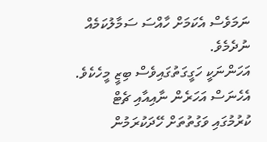ނަމަވެސް އެކަމަށް ހާއްސަ ސަމާލުކަމެއް ނުދެމެވެ.
އަހަންނަކީ ހަގީގަތުގައިވެސް ބިޒީ މީހެކެވެ. އެހެނަސް އަހަރެން ނާއިއާއި ޗެޓް ކުރުމުގައި ވަގުތުތަށް ހޭދަކުރަމުން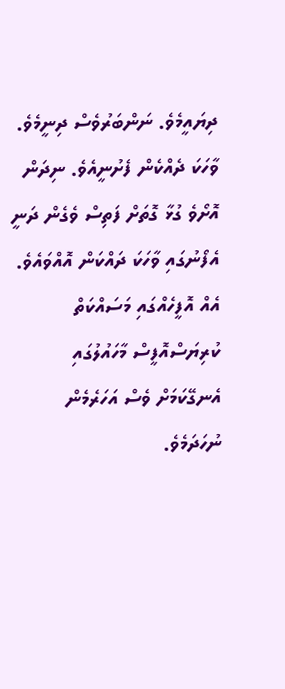ދިޔައީމެވެ. ނަންބަރުވެސް ދިނީމެވެ. ވާހަކަ ދެއްކެން ފެށުނީއެވެ. ނިދަން އޮށޯވެ ގުޅާ ގޮތަށް ފަތިސް ވެގެން ދަނީ އެފޯނުގައި ވާހަކަ ދައްކަން އޮއްވައެވެ. އެއް އޮފީހެއްގައި މަސައްކަތް ކުރިޔަސްއޮފީސް މާހައުލުގައި އެނގޭކަމަށް ވެސް އަހަރެމެން ނުހަދަމެވެ.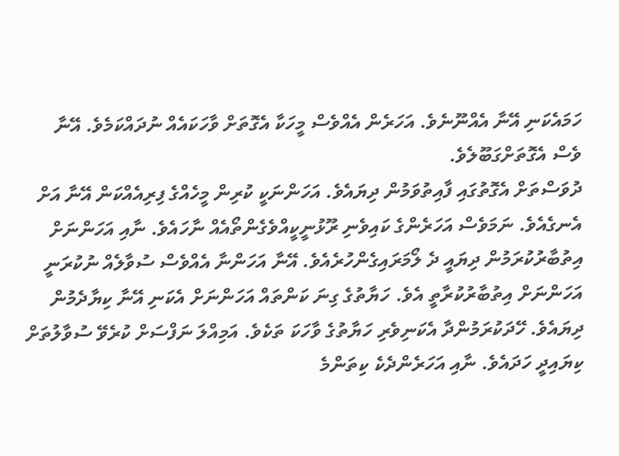ހަމައެކަނި އޭނާ އެއްނޫނެވެ. އަހަރެން އެއްވެސް މީހަކާ އެގޮތަށް ވާހަކައެއް ނުދައްކަމެވެ. އޭނާ ވެސް އެގޮތަށްގަބޫލެވެ.
ދުވަސްތަށް އެގޮތުގައި ފާއިތުވަމުން ދިޔައެވެ. އަހަންނަކީ ކުރިން މީހެއްގެ ފިރިއެއްކަން އޭނާ އަށް އެނގެއެވެ. ނަމަވެސް އަހަރެންގެ ކައިވެނި ރޫޅުނީކީއްވެގެންތޯއެއް ނާހައެވެ. ނާއި އަހަންނަށް އިތުބާރުކުރަމުން ދިޔައީ ދެ ލޯމަރައިގެންހުރެއެވެ. އޭނާ އަހަންނާ އެއްވެސް ސުވާލެއް ނުކުރަނީ އަހަންނަށް އިތުބާރުކުރާތީ އެވެ. ހަޔާތުގެ ގިނަ ކަންތައް އަހަންނަށް އެކަނި އޭނާ ކިޔާދެމުން ދިޔައެވެ. ހޭދަކުރަމުންދާ އެކަނިވެރި ހަޔާތުގެ ވާހަކަ ތަކެވެ. އަމިއްލަ ނަފްސަށް ކުރެވޭ ސުވާލުތަށް ކިޔައިދީ ހަދައެވެ. ނާއި އަހަރެންދެކެ ކިތަންމެ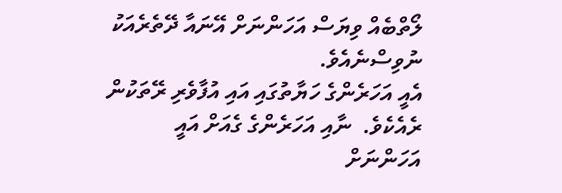ލޯތްބެއް ވިޔަސް އަހަންނަށް އޭނައާ ދޭތެރެއަކު ނުވިސްނެއެވެ.
އެއީ އަހަރެންގެ ހަޔާތުގައި އައި އުފާވެރި ރޭތަކުން ރެއެކެވެ.  ނާއި އަހަރެންގެ ގެއަށް އައީ އަހަންނަށް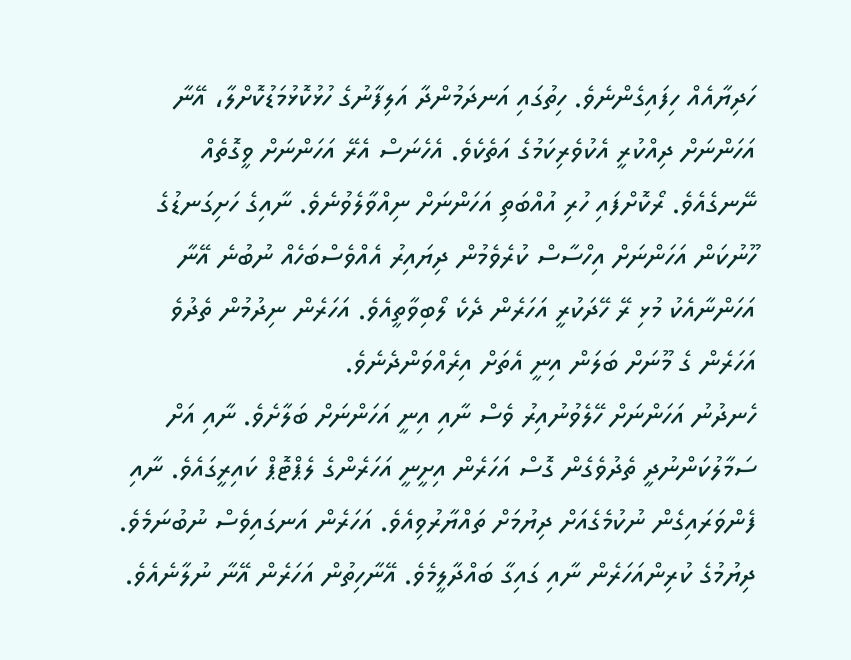ހަދިޔާއެއް ހިފައިގެންނެވެ. ހިތުގައި އަނދަމުންދާ އަލިފާނުގެ ހުޅުކޮޅުމަޑުކޮށްލާ، އޭނާ އަހަންނަށް ދިއްކުރީ އެކުވެރިކަމުގެ އަތެކެވެ. އެހެނަސް އެރޭ އަހަންނަށް ވީގޮތެއް ނޭނގެއެވެ. ރޯކޮށްފައި ހުރި އުއްބަތި އަހަންނަށް ނިއްވާލެވުނެވެ. ނާއިގެ ހަށިގަނޑުގެ ހޫނުކަން އަހަންނަށް އިހްސާސް ކުރެވެމުން ދިޔައިރު އެއްވެސްބަހެއް ނުބުނެ އޭނާ އަހަންނާއެކު މުޅި ރޭ ހޭދަކުރީ އަހަރެން ދެކެ ލޯބިވާތީއެވެ. އަހަރެން ނިދުމުން ތެދުވެ އަހަރެން ގެ މޫނަށް ބަލަން އިނީ އެތަށް އިރެއްވަންދެނެވެ.
ހެނދުނު އަހަންނަށް ހޭލެވުނުއިރު ވެސް ނާއި އިނީ އަހަންނަށް ބަލާށެވެ. ނާއި އަށް ސަމާލުކަންނުދީ ތެދުވެގެން ގޮސް އަހަރެން އިށީނީ އަހަރެންގެ ލެޕްޓޮޕް ކައިރީގައެވެ. ނާއި ފެންވަރައިގެން ނުކުމެގެއަށް ދިޔުމަށް ތައްޔާރުވިއެވެ. އަހަރެން އަނގައިވެސް ނުބުނަމެވެ. ދިޔުމުގެ ކުރިންއަހަރެން ނާއި ގައިގާ ބައްދާލީމެވެ. އޭނާހިތުން އަހަރެން އޭނާ ނުލާނެއެވެ.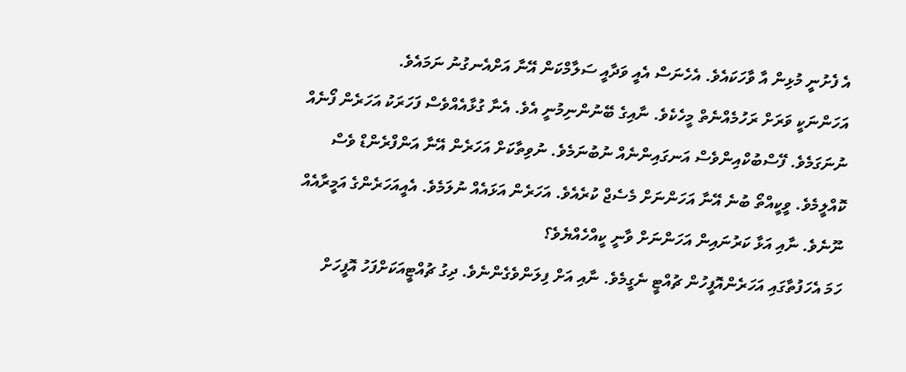އެ ފެށުނީ މުޅިން އާ ވާހަކައެވެ. އެހެނަސް އެއީ ވަދާއީ ސަލާމްކަން އޭނާ އަށްއެނގުނު ނަމައެވެ.
އަހަންނަކީ ވަރަށް ރަހުމެއްނެތް މީހެކެވެ. ނާއިގެ ބޭނުންނިމުނީ އެވެ. އެނާ ގުޅާއެއްވެސް ފަހަރަކު އަހަރެން ފޯނެއް ނުނަގަމެވެ. ފޭސްބުކްއިންވެސް އަނގައިންނެއް ނުބުނަމެވެ. ނުވިތާކަށް އަހަރެން އޭނާ އަންފްރެންޑް ވެސް ކޮއްލީމެވެ. ވީކީއްތޯ ބުނެ އޭނާ އަހަންނަށް މެސެޖް ކުރެއެވެ. އަހަރެން އަޅައެއް ނުލަމެވެ. އެއީއަހަރެންގެ އަމީރާއެއް ނޫނެވެ. ނާއި އަޅާ ކަރުނައިން އަހަންނަށް ވާނީ ކީއްހެއްޔެވެ؟
ހަމަ އެހަފުތާގައި އަހަރެންއޮފީހުން ޗުއްޓީ ނެގީމެވެ. ނާއި އަށް ފިލަންވެގެންނެވެ. ދިގު ޗުއްޓީއަކަށްފަހު އޮފީހަށް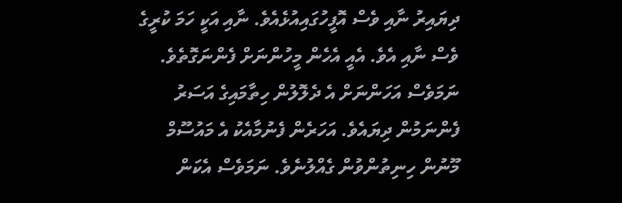ދިޔައިރު ނާއި ވެސް އޮފީހުގައިއުޅެއެވެ. ނާއި އަކީ ހަމަ ކުރީގެ ވެސް ނާއި އެވެ. އެއީ އެހެން މީހުންނަށް ފެންނަގޮތެވެ. ނަމަވެސް އަހަންނަށް އެ ދެލޮލުން ހިތާމައިގެ އަސަރު ފެންނަމުން ދިޔައެވެ. އަހަރެން ފެނުމާއެކު އެ މައުސޫމް މޫނުން ހިނިތުންވުން ގެއްލުނެވެ. ނަމަވެސް އެކަން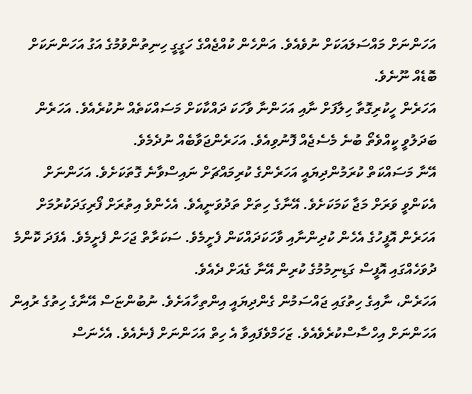އަހަންނަށް މައްސަލައަކަށް ނުވެއެވެ. އަންހެން ކުއްޖެއްގެ ހަގީގީ ހިނިތުންވުމުގެ އަގު އަހަންނަކަށް ބޮޑެއް ނޫނެވެ.
އަހަރެން ހީކުރިގޮތާ ހިލާފަށް ނާއި އަހަންނާ ވާހަކަ ދައްކާކަށް މަސައްކަތެއް ނުކުރެއެވެ. އަހަރެން ބަދަލުވީ ކީއްވެތޯ ބުނެ މެސެޖެއް ފޮނުވިއެވެ. އަހަރެންޖަވާބެއް ނުދެމެވެ.
އޭނާ މަސައްކަތް ކުރަމުންދިޔައީ އަހަރެންގެ ކުރިމައްޗަށް ނައިސްވާނެ ގޮތަކަށެވެ. އަހަންނަށް އެކަންވީ ވަރަށް މަޖާ ކަމަކަށެވެ. އޭނާގެ ހިތަށް ތަދުވަނީއެވެ. އެހެންވެ އިތުރަށް ފޯރިގަދަކުރުމަށް އަހަރެން އޮފީހުގެ އެހެން ކުދިންނާއި ވާހަކަދައްކަން ފެށީމެވެ. ސަކަރާތް ޖަހަން ފެށީމެވެ. އެފަދަ ކޮންމެ ދުވަހެއްގައި އޮފީސް ގަޑިނިމުމުގެ ކުރިން އޭނާ ގެއަށް ދެއެވެ.
އަހަރެން، ނާއިގެ ހިތުގައި ޖައްސަމުން ގެންދިޔައީ އިންތިހާއަށެވެ. ނުބުންޏަސް އޭނާގެ ހިތުގެ ރުއިން އަހަންނަށް އިހްސާސްކުރެވެއެވެ. ޒަހަމްވެފައިވާ އެ ހިތް އަހަންނަށް ފެނެއެވެ. އެހެނަސް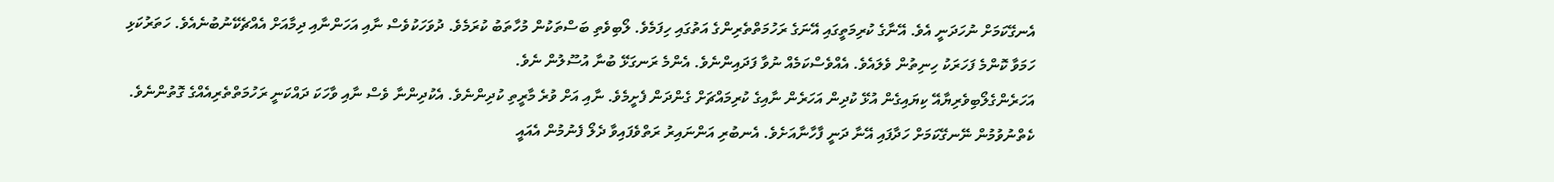އެނގޭކަމަށް ނުހަދަނީ އެވެ. އޭނާގެ ކުރިމަތީގައި އޭނަގެ ރަހުމަތްތެރިންގެ އަތުގައި ހިފަމެވެ. ލޯބިވެތި ބަސްތަކުން މުހާތަބު ކުރަމެވެ. ދުވަހަކުވެސް ނާއި އަހަންނާއި ދިމާއަށް އެއްޗެކޭނުބުނެއެވެ. ހަތަރުކަޅި ހަމަވާ ކޮންމެ ފަހަރަކު ހިނިތުން ވެލައެވެ. އެއްވެސްކަމެއް ނުވާ ފަދައިންނެވެ. އެންމެ ރަނގަޅޭ ބުނާ އުސޫލުން ނެވެ.
އަހަރެންގެލޯބިވެރިޔާއޭ ކިޔައިގެން އުޅޭ ކުދިން އަހަރެން ނާއިގެ ކުރިމައްޗަށް ގެންދަން ފެށީމެވެ. ނާއި އަށް ވުރެ މާރީތި ކުދިންނެވެ. އެކުދިންނާ ވެސް ނާއި ވާހަކަ ދައްކަނީ ރަހުމަތްތެރިއެއްގެ ގޮތުންނެވެ. ކެތްނުވުމުން ނޭނގޭކަމަށް ހަދާފައި އޭނާ ދަނީ ފާހާނާއަށެވެ. އެނބުރި އަންނައިރު ރަތްވެފައިވާ ދެލޯ ފެނުމުން އެއައީ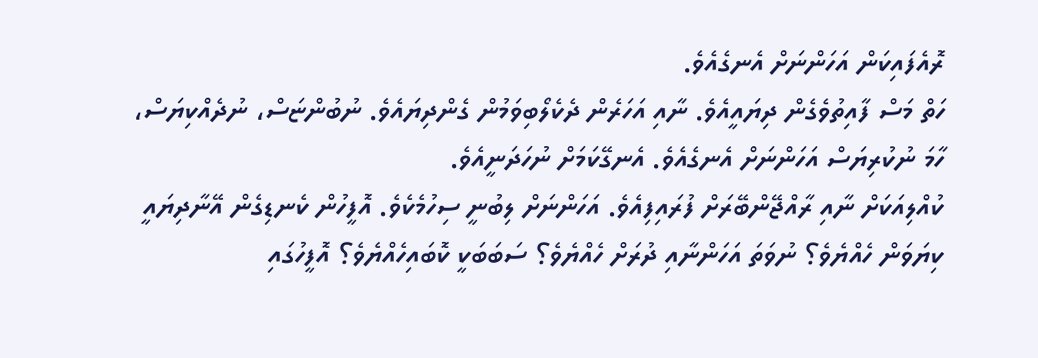ރޮއެފައިކަން އަހަންނަށް އެނގެއެވެ.
ހަތް މަސް ފާއިތުވެގެން ދިޔައީއެވެ. ނާއި އަހަރެން ދެކެލޯބިވަމުން ގެންދިޔައެވެ. ނުބުންޏަސް، ނުދެއްކިޔަސް، ހާމަ ނުކުރިޔަސް އަހަންނަށް އެނގެއެވެ. އެނގޭކަމަށް ނުހަދަނީއެވެ.
ކުއްލިއަކަށް ނާއި ރާއްޖޭންބޭރަށް ފުރައިފިއެވެ. އަހަންނަށް ލިބުނީ ސިހުމެކެވެ. އޮފީހުން ކެނޑިގެން އޭނާދިޔައީ ކިޔަވަން ހެއްޔެވެ؟ ނުވަތަ އަހަންނާއި ދުރަށް ހެއްޔެވެ؟ ސަބަބަކީ ކޮބައިހެއްޔެވެ؟ އޮފީހުގައި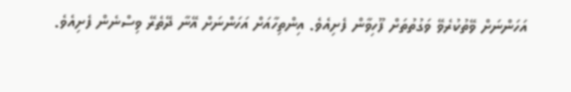އަހަންނަށް ވޭތުކުރެވޭ ވަގުތުތަށް ފޫހިވާން ފެށިއެވެ. އިންތިހާއަށް އަހަންނަށް އޭނާ ދޭތެރޭ ވިސްނެން ފެށިއެވެ.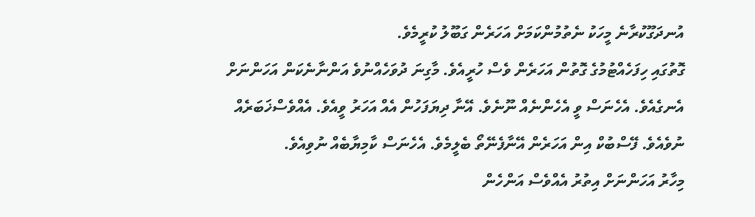އުނދަގޫކުރާނެ މީހަކު ނެތުމުންކަމަށް އަހަރެން ގަބޫލު ކުރީމެވެ.
ގޮތުގައި ހިފަހެއްޓުމުގެ ގޮތުން އަހަރެން ވެސް ހުރީއެވެ. މާގިނަ ދުވަހެއްނުވެ އަންނާނެކަން އަހަންނަށް އެނގެއެވެ. އެހެނަސް ވީ އެހެންނެއް ނޫނެވެ. އޭނާ ދިޔަފަހުން އެއް އަހަރު ވީއެވެ. އެއްވެސްޚަބަރެއް ނުވެއެވެ. ފޭސްބުކް އިން އަހަރެން އޭނާފެނޭތޯ ބެލީމެވެ. އެހެނަސް ކާމިޔާބެއް ނުވިއެވެ.
މިހާރު އަހަންނަށް އިތުރު އެއްވެސް އަންހެން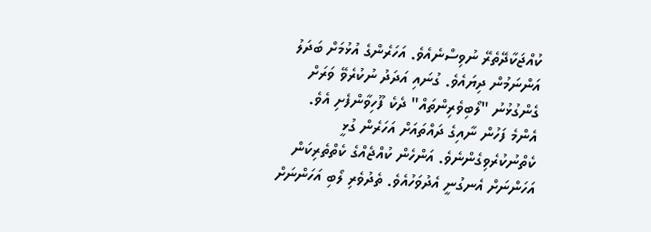ކުއްޖަކާދޭތެރޭ ނުވިސްނެއެވެ. އަހަރެންގެ އުޅުމަށް ބަދަލު އަންނަމުން ދިޔައެވެ. ގުނައި އަދަދު ނުކުރެވޭ ވަރަށް ގެންގުޅުނު "ލޯބިވެރިންތައް" ދެކެ ފޫހިވާންފެށި އެވެ.
އެންމެ ފަހުން ނާއިގެ ދައްތައަށް އަހަރެން ގުޅީ ކެތްނުކުރެވިގެންނެވެ. އަންހެން ކުއްޖެއްގެ ކެތްތެރިކަން އަހަންނަށް އެނގުނީ އެދުވަހުއެވެ. ތެދުވެރި ލޯބި އަހަންނަށް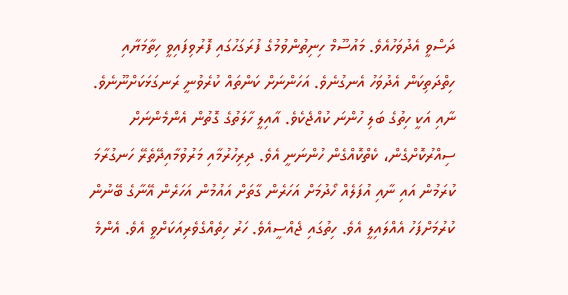ދަސްވީ އެދުވަހުއެވެ. މައުސޫމް ހިނިތުންވުމުގެ ފުރަގަހުގައި ފޮރުވިފައިވީ ހިތާމަޔާއި ހިތްދަތިކަން އެދުވަހު އެނގުނެވެ. އަހަންނަށް ކަންތައް ކުރެވުނީ ރަނގަޅަކަށްނޫނެވެ.
ނާއި އަކީ ހިތުގެ ބަލި ހުންނަ ކުއްޖެކެވެ. އާއިލީ ހާލަތުގެ ގޮތުން އެންމެންނަށް ސިއްރުކޮށްގެން، ކެތްކޮއްގެން ހުންނަނީ އެވެ. ދިރިހުރުމާއި މަރުވުމާއިދޭތެރޭ ހަނގުރާމަ ކުރަމުން އައި ނާއި އުފަލެއް ހޯދުމަށް އަހަރެން ގާތަށް އައުމުން އަހަރެން އޭނާގެ ބޭނުން ކުރުމަށްފަހު އެއްލައިލީ އެވެ. ހިތުގައި ޖެއްސީއެވެ. ހަރު ހިތެއްގެވެރިއަކަށްވީ އެވެ. އެންމެ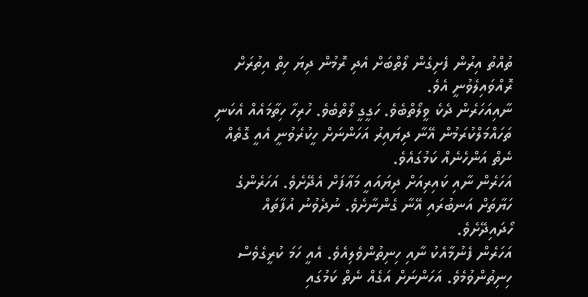ތުއްތު އިރުން ފެށިގެން ލޯތްބަށް އެދި ރޮމުން ދިޔަ ހިތް އިތުރަށް ރޮއްވައިލެވުނީ އެވެ.
ނާއިއަހަރެން ދެކެ ވީލޯތްބެވެ. ހަގީގީ ލޯތްބެވެ. ހުރިހާ ހިތާމައެއް އެކަނި ތަހައްމަލްކުރަމުން އޭނާ ދިޔައިރު އަހަންނަށް ހީކުރެވުނީ އެއީ ގޮތެއް ނެތް އަންހެނެއް ކަމުގައެވެ.
އަހަރެން ނާއި ކައިރިއަށް ދިޔައައީ މަޢާފަށް އެދޭށެވެ. އަހަރެންގެ ހަޔާތަށް އަނބުރައި އޭނާ ގެންނާށެވެ. ނުދެވުނު އުފާތައް ހޯދައިދޭށެވެ.
އަހަރެން ފެނުމާއެކު ނާއި ހިނިތުންވެލިއެވެ. އެއީ ހަމަ ކުރީގެވެސް ހިނިތުންވުމެވެ. އަހަންނަށް އަގެއް ނެތް ކަމުގައި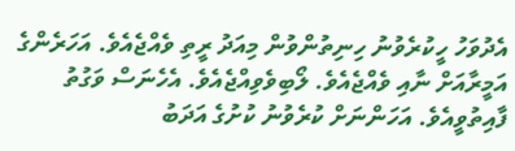އެދުވަހު ހީކުރެވުނު ހިނިތުންވުން މިއަދު ރީތި ވެއްޖެއެވެ. އަހަރެންގެ އަމީރާއަށް ނާއި ވެއްޖެއެވެ. ލޯބިވެވިއްޖެއެވެ. އެހެނަސް ވަގުތު ފާއިތުވީއެވެ. އަހަންނަށް ކުރެވުނު ކުށުގެ އަދަބު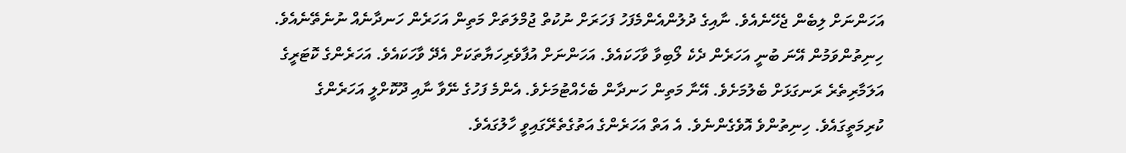އަހަންނަށް ލިބެން ޖެހޭނެއެވެ. ނާއިގެ ދުލުންއެންމެފަހު ފަހަރަށް ނުކުތް ޖުމްލަތަށް މަތިން އަހަރެން ހަނދާނެއް ނުނެތޭނެއެވެ. ހިނިތުންވަމުން އޭނަ ބުނީ އަހަރެން ދެކެ ލޯބިވާ ވާހަކައެވެ. އަހަންނަށް އުފާވެރިހަޔާތަކަށް އެދޭ ވާހަކައެވެ. އަހަރެންގެ ކޮޓަރީގެ އަލަމާރިތެރެ ރަނގަޅަށް ބެލުމަށެވެ. އޭނާ މަތިން ހަނދާން ބެހެއްޓުމަށެވެ. އެންމެ ފަހުގެ ނޭވާ ނާއި ދޫކޮށްލީ އަހަރެންގެ ކުރިމަތީގައެވެ. ހިނިތުންވެ އޮވެގެންނެވެ. އެ އަތް އަހަރެންގެ އަތުގެތެރޭގައިވީ ހާލުގައެވެ.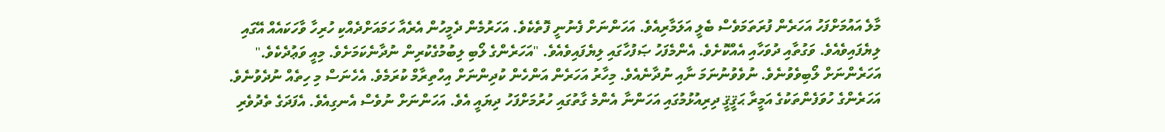މާލެ އައުމަށްފަހު އަހަރެން ފުރަތަމަވެސް ބެލީ އަލަމާރިއެވެ. އަހަންނަށް ފެނުނީ ފޮތެކެވެ. އަހަރުމެން ދެމީހުން އެރެއާ ހަމައަށްދެއްކި ހުރިހާ ވާހަކައެއް އޭގައި ލިޔެފައިވެއެވެ. ވަގުތާއި ދުވަހާއި އެއްކޮށެވެ. އެންމެފަހު ޞަފުހާގައި ލިޔެފައިވެއެވެ. "އަހަރެންގެ ލޯބި ލިބުމުގެކުރިން ނުދާނެކަމަށެވެ. މިއީ ވަޢުދެކެވެ."
އަހަރެންނަށް ލޯބިވެވުނެވެ. ނުވެވުނުނަމަ ނާއި ނުދާނެއެވެ. މިހާރު އަހަރެން އަންހެން ކުދިންނަށް އިހްތިރާމް ކުރަމެވެ. އެހެނަސް މި ހިތެއް ނުދެވުނެވެ. އަހަރެންގެ ހުވަފެންތަކުގެ އަމީރާ ޙަޤީޤީ ދިރިއުޅުމުގައި އަހަންނާ އެންމެ ގާތުގައި ހުރުމަށްފަހު ދިޔައީ އެވެ. އަހަންނަށް ނުވެސް އެނގިއެވެ. އެފަދަގެ ތެދުވެރި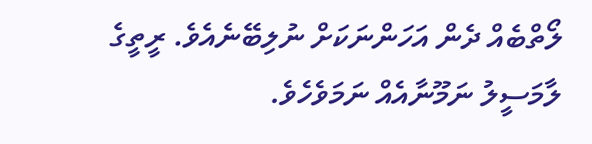ލޯތްބެއް ދެން އަހަންނަކަށް ނުލިބޭނެއެވެ. ރީތީގެ ލާމަސީލު ނަމޫނާއެއް ނަމަވެހެވެ.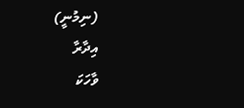(ނިމުނީ)
އިދާރާ
ވާހަކަ